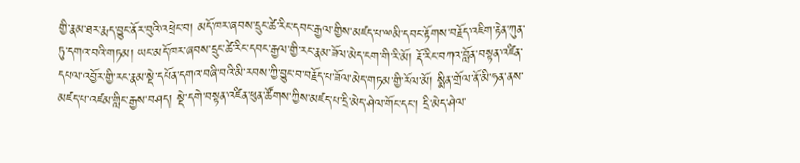གྱི་རྣམ་ཐར་རྨད་བྱུང་ནོར་བུའི་འཕྲེང་བ། མདོ་ཁར་ཞབས་དྲུང་ཚེ་རིང་དབང་རྒྱལ་གྱིས་མཛད་པ་ྋམི་དབང་རྟོགས་བརྗོད་འཇིག་རྟེན་ཀུན་ཏུ་དགའ་བའི་གཏམ། ཡང་མདོ་ཁར་ཞབས་དྲུང་ཚེ་རིང་དབང་རྒྱལ་གྱི་རང་རྣམ་ཟོལ་མེད་ངག་གི་རི་མོ། རྡོ་རིང་བཀའ་བློན་བསྟན་འཛིན་དཔལ་འབྱོར་གྱི་རང་རྣམ་སྡེ་དཔོན་དགའ་བཞི་བའི་མི་རབས་ཀྱི་བྱུང་བ་བརྗོད་པ་ཟོལ་མེད་གཏམ་གྱི་རོལ་མོ། སྨིན་གྲོལ་ནོ་མི་ཧན་ནས་མཛད་པ་འཛམ་གླིང་རྒྱས་བཤད། སྡེ་དགེ་བསྟན་འཛིན་ཕུན་ཚོགས་ཀྱིས་མཛད་པ་དྲི་མེད་ཤེལ་གོང་དང་། དྲི་མེད་ཤེལ་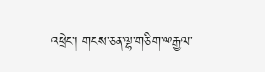འཕྲེང་། གངས་ཅན་ལྷ་གཅིག་ྋརྒྱལ་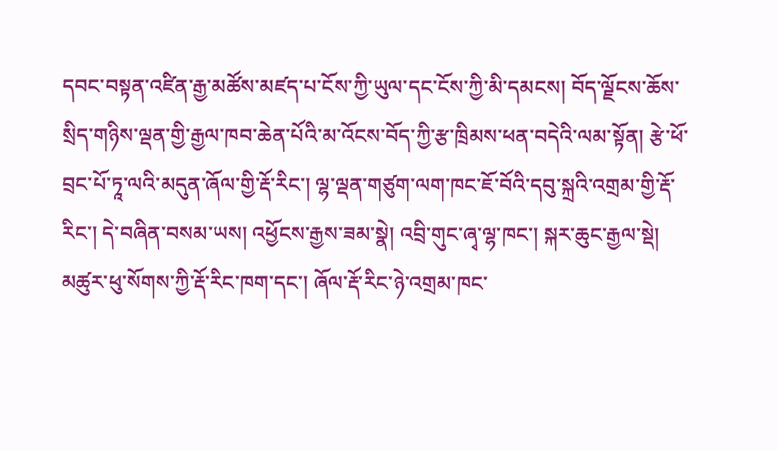དབང་བསྟན་འཛིན་རྒྱ་མཚོས་མཛད་པ་ངོས་ཀྱི་ཡུལ་དང་ངོས་ཀྱི་མི་དམངས། བོད་ལྗོངས་ཆོས་སྲིད་གཉིས་ལྡན་གྱི་རྒྱལ་ཁབ་ཆེན་པོའི་མ་འོངས་བོད་ཀྱི་རྩ་ཁྲིམས་ཕན་བདེའི་ལམ་སྟོན། རྩེ་ཕོ་བྲང་པོ་ཏཱ་ལའི་མདུན་ཞོལ་གྱི་རྡོ་རིང་། ལྷ་ལྡན་གཙུག་ལག་ཁང་ཇོ་བོའི་དབུ་སྐྲའི་འགྲམ་གྱི་རྡོ་རིང་། དེ་བཞིན་བསམ་ཡས། འཕྱོངས་རྒྱས་ཟམ་སྣེ། འབྲི་གུང་ཞྭ་ལྷ་ཁང་། སྐར་ཆུང་རྒྱལ་སྡེ། མཚུར་ཕུ་སོགས་ཀྱི་རྡོ་རིང་ཁག་དང་། ཞོལ་རྡོ་རིང་ཉེ་འགྲམ་ཁང་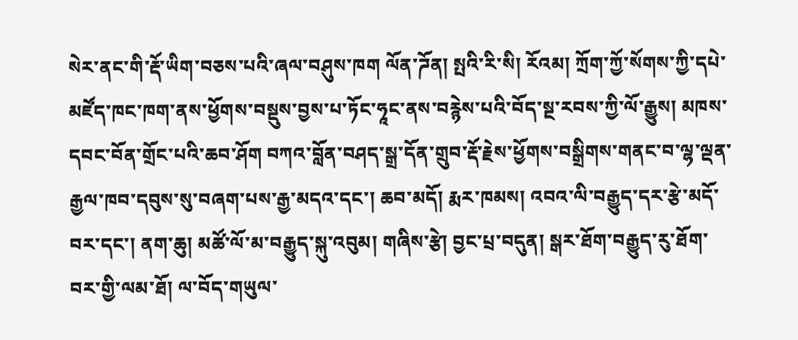སེར་ནང་གི་རྡོ་ཡིག་བཅས་པའི་ཞལ་བཤུས་ཁག ལོན་ཌོན། སྤའི་རི་སི། རོའམ། ཀྲོག་ཀྱོ་སོགས་ཀྱི་དཔེ་མཛོད་ཁང་ཁག་ནས་ཕྱོགས་བསྡུས་བྱས་པ་ཏོང་ཧཱང་ནས་བརྙེས་པའི་བོད་སྔ་རབས་ཀྱི་ལོ་རྒྱུས། མཁས་དབང་བོན་གྲོང་པའི་ཆབ་ཤོག བཀའ་བློན་བཤད་སྒྲ་དོན་གྲུབ་རྡོ་རྗེས་ཕྱོགས་བསྒྲིགས་གནང་བ་ལྷ་ལྡན་རྒྱལ་ཁབ་དབུས་སུ་བཞག་པས་རྒྱ་མདའ་དང་། ཆབ་མདོ། རྨར་ཁམས། འབའ་ལི་བརྒྱུད་དར་རྩེ་མདོ་བར་དང་། ནག་ཆུ། མཚོ་ལོ་མ་བརྒྱུད་སྐུ་འབུམ། གཞིས་རྩེ། བྱང་པྲ་བདུན། སྒར་ཐོག་བརྒྱུད་རུ་ཐོག་བར་གྱི་ལམ་ཐོ། ལ་བོད་གཡུལ་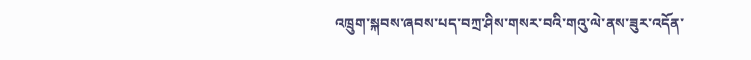འཁྲུག་སྐབས་ཞབས་པད་བཀྲ་ཤིས་གསར་བའི་གའུ་ལེ་ནས་ཟུར་འདོན་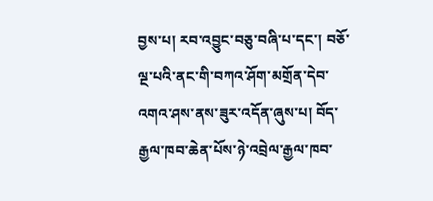བྱས་པ། རབ་འབྱུང་བཅུ་བཞི་པ་དང་། བཅོ་ལྔ་པའི་ནང་གི་བཀའ་ཤོག་མགྲོན་དེབ་འགའ་ཤས་ནས་ཟུར་འདོན་ཞུས་པ། བོད་རྒྱལ་ཁབ་ཆེན་པོས་ཉེ་འབྲེལ་རྒྱལ་ཁབ་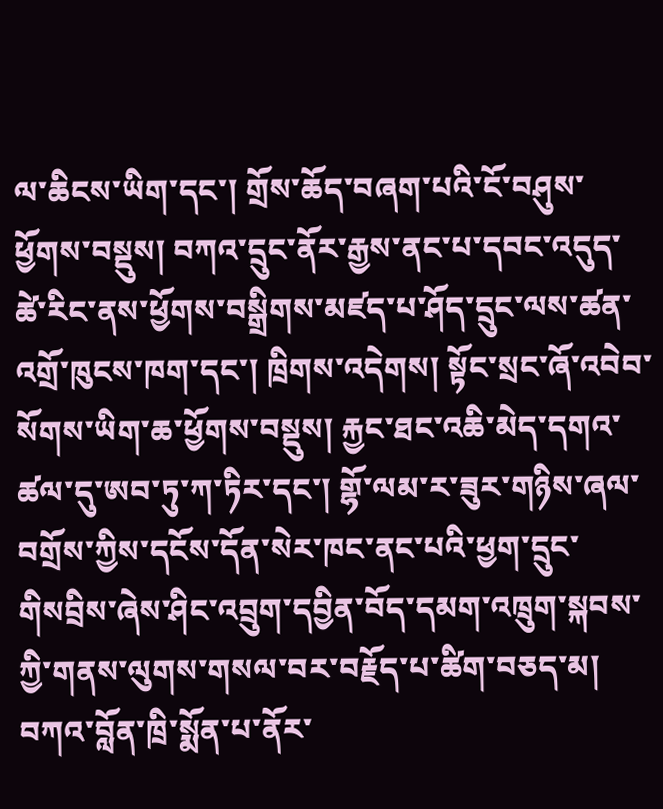ལ་ཆིངས་ཡིག་དང་། གྲོས་ཆོད་བཞག་པའི་ངོ་བཤུས་ཕྱོགས་བསྡུས། བཀའ་དྲུང་ནོར་རྒྱས་ནང་པ་དབང་འདུད་ཚེ་རིང་ནས་ཕྱོགས་བསྒྲིགས་མཛད་པ་ཤོད་དྲུང་ལས་ཚན་འགྲོ་ཁུངས་ཁག་དང་། ཁྲིགས་འདེགས། སྟོང་སྲང་ཞོ་འབེབ་སོགས་ཡིག་ཆ་ཕྱོགས་བསྡུས། རྐྱང་ཐང་འཆི་མེད་དགའ་ཚལ་དུ་ཨབ་ཏུ་ཀ་ཏིར་དང་། གྷོ་ལམ་ར་ཟུར་གཉིས་ཞལ་བགྲོས་ཀྱིས་དངོས་དོན་སེར་ཁང་ནང་པའི་ཕྱག་དྲུང་གིསབྲིས་ཞེས་ཤིང་འབྲུག་དབྱིན་བོད་དམག་འཁྲུག་སྐབས་ཀྱི་གནས་ལུགས་གསལ་བར་བརྗོད་པ་ཚིག་བཅད་མ། བཀའ་བློན་ཁྲི་སྨོན་པ་ནོར་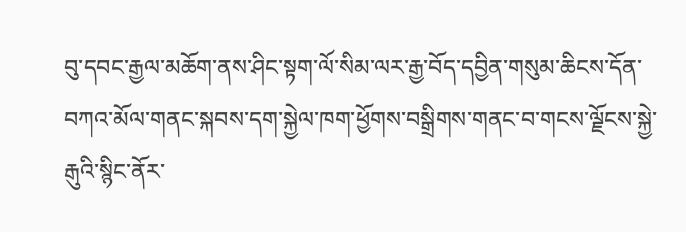བུ་དབང་རྒྱལ་མཆོག་ནས་ཤིང་སྟག་ལོ་སིམ་ལར་རྒྱ་བོད་དབྱིན་གསུམ་ཆིངས་དོན་བཀའ་མོལ་གནང་སྐབས་དག་སྐྱེལ་ཁག་ཕྱོགས་བསྒྲིགས་གནང་བ་གངས་ལྗོངས་སྐྱེ་རྒུའི་སྙིང་ནོར་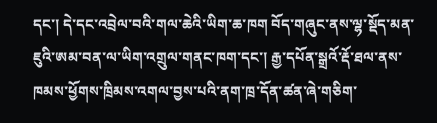དང་། དེ་དང་འབྲེལ་བའི་གལ་ཆེའི་ཡིག་ཆ་ཁག བོད་གཞུང་ནས་ལྷ་སྡོད་མན་ཇུའི་ཨམ་བན་ལ་ཡིག་འགྲུལ་གནང་ཁག་དང་། རྒྱ་དཔོན་སྒྲའོ་རྡོ་ཐལ་ནས་ཁམས་ཕྱོགས་ཁྲིམས་འགལ་བྱས་པའི་ནག་ཁྲ་དོན་ཚན་ཞེ་གཅིག་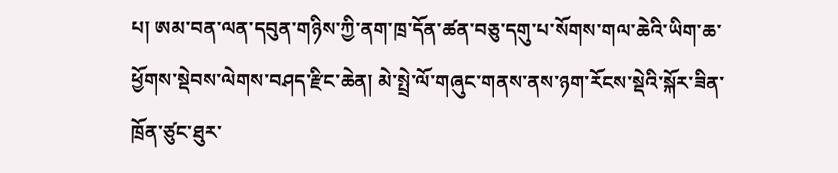པ། ཨམ་བན་ལན་དབུན་གཉིས་ཀྱི་ནག་ཁྲ་དོན་ཚན་བཅུ་དགུ་པ་སོགས་གལ་ཆེའི་ཡིག་ཆ་ཕྱོགས་སྡེབས་ལེགས་བཤད་རྫིང་ཆེན། མེ་སྤྲེ་ལོ་གཞུང་གནས་ནས་ཉག་རོངས་སྡེའི་སྐོར་ཟིན་ཁྲོན་ཙུང་ཐུར་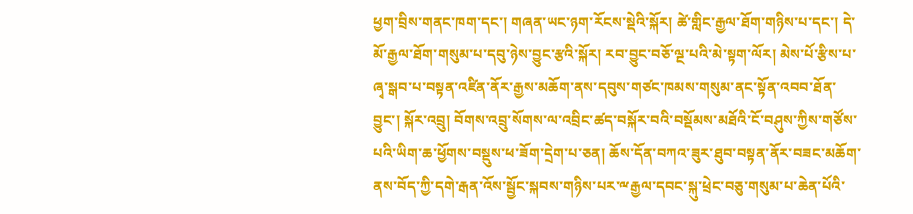ཕྱག་བྲིས་གནང་ཁག་དང་། གཞན་ཡང་ཉག་རོངས་སྡེའི་སྐོར། ཚེ་གླིང་རྒྱལ་ཐོག་གཉིས་པ་དང་། དེ་མོ་རྒྱལ་ཐོག་གསུམ་པ་དབུ་ཉེས་བྱུང་རྩའི་སྐོར། རབ་བྱུང་བཅོ་ལྔ་པའི་མེ་སྟག་ལོར། མེས་པོ་རྩིས་པ་ཞྭ་སྒབ་པ་བསྟན་འཛིན་ནོར་རྒྱས་མཆོག་ནས་དབུས་གཙང་ཁམས་གསུམ་ནང་སྟོན་འབབ་ཐོན་བྱུང་། སྐོར་འབྲུ། བོགས་འབྲུ་སོགས་ལ་འབྲིང་ཚད་བསྐོར་བའི་བསྡོམས་མཐོའི་ངོ་བཤུས་ཀྱིས་གཙོས་པའི་ཡིག་ཆ་ཕྱོགས་བསྡུས་ཕ་ཟོག་དྲེག་པ་ཅན། ཆོས་དོན་བཀའ་ཟུར་ཐུབ་བསྟན་ནོར་བཟང་མཆོག་ནས་བོད་ཀྱི་དགེ་རྒན་འོས་སྦྱོང་སྐབས་གཉིས་པར་ྋརྒྱལ་དབང་སྐུ་ཕྲེང་བཅུ་གསུམ་པ་ཆེན་པོའི་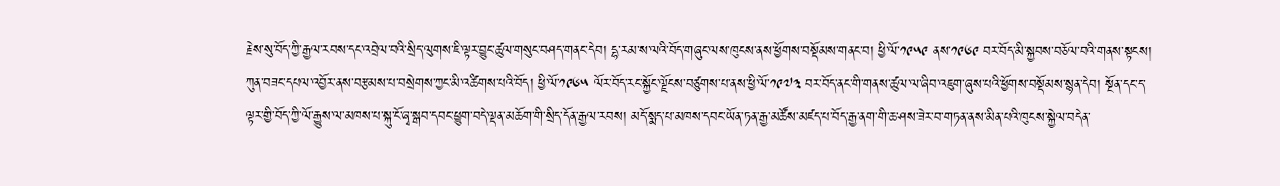རྗེས་སུ་བོད་ཀྱི་རྒྱལ་རབས་དང་འབྲེལ་བའི་སྲིད་ལུགས་ཇི་ལྟར་བྱུང་ཚུལ་གསུང་བཤད་གནང་དེབ། དྷ་རམ་ས་ལའི་བོད་གཞུང་ལས་ཁུངས་ནས་ཕྱོགས་བསྡོམས་གནང་བ། ཕྱི་ལོ་༡༩༥༩ ནས་༡༩༦༩ བར་བོད་མི་སྐྱབས་བཅོལ་བའི་གནས་སྟངས། ཀུན་བཟང་དཔལ་འབྱོར་ནས་བརྩམས་པ་བསྲེགས་ཀྱང་མི་འཚིགས་པའི་བོད། ཕྱི་ལོ་༡༩༦༥ ལོར་བོད་རང་སྐྱོང་ལྗོངས་བཙུགས་པ་ནས་ཕྱི་ལོ་༡༩༧༣ བར་བོད་ནང་གི་གནས་ཚུལ་ལ་ཞིབ་འཇུག་ཞུས་པའི་ཕྱོགས་བསྡོམས་སྙན་དེབ། སྔོན་དང་ད་ལྟར་གྱི་བོད་ཀྱི་ལོ་རྒྱུས་ལ་མཁས་པ་སྐུ་ངོ་ཞྭ་སྒབ་དབང་ཕྱུག་བདེ་ལྡན་མཆོག་གི་སྲིད་དོན་རྒྱལ་རབས། མདོ་སྨད་པ་མཁས་དབང་ཡོན་ཏན་རྒྱ་མཚོས་མཛད་པ་བོད་རྒྱ་ནག་གི་ཆ་ཤས་ཟེར་བ་གཏན་ནས་མིན་པའི་ཁུངས་སྐྱེལ་བདེན་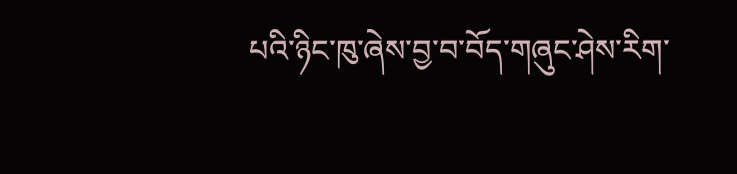པའི་ཉིང་ཁུ་ཞེས་བྱ་བ་བོད་གཞུང་ཤེས་རིག་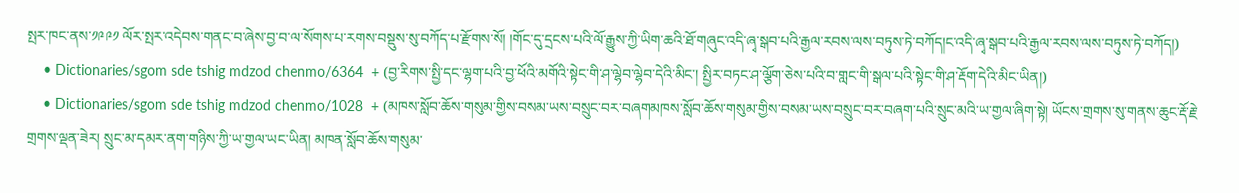སྤར་ཁང་ནས་༡༩༩༡ ལོར་སྤར་འདེབས་གནང་བ་ཞེས་བྱ་བ་ལ་སོགས་པ་རགས་བསྡུས་སུ་བཀོད་པ་རྫོགས་སོ། །གོང་དུ་དྲངས་པའི་ལོ་རྒྱུས་ཀྱི་ཡིག་ཆའི་ཐོ་གཞུང་འདི་ཞྭ་སྒབ་པའི་རྒྱལ་རབས་ལས་བཏུས་ཏེ་བཀོད།ང་འདི་ཞྭ་སྒབ་པའི་རྒྱལ་རབས་ལས་བཏུས་ཏེ་བཀོད།)
    • Dictionaries/sgom sde tshig mdzod chenmo/6364  + (བྱ་རིགས་སྤྱི་དང་ལྷག་པའི་བྱ་ཕོའི་མགོའི་སྟེང་གི་ཤ་ལྷེབ་ལྷེབ་དེའི་མིང་། སྤྱིར་བཏང་ཤ་ལྕོག་ཅེས་པའི་བ་གླང་གི་སྒལ་པའི་སྟེང་གི་ཤ་རྡོག་དེའི་མིང་ཡིན།)
    • Dictionaries/sgom sde tshig mdzod chenmo/1028  + (མཁས་སློབ་ཆོས་གསུམ་གྱིས་བསམ་ཡས་བསྲུང་བར་བཞགམཁས་སློབ་ཆོས་གསུམ་གྱིས་བསམ་ཡས་བསྲུང་བར་བཞག་པའི་སྲུང་མའི་ཡ་གྱལ་ཞིག་སྟེ། ཡོངས་གྲགས་སུ་གནས་ཆུང་རྡོ་རྗེ་གྲགས་ལྡན་ཟེར། སྲུང་མ་དམར་ནག་གཉིས་ཀྱི་ཡ་གྱལ་ཡང་ཡིན། མཁན་སློབ་ཆོས་གསུམ་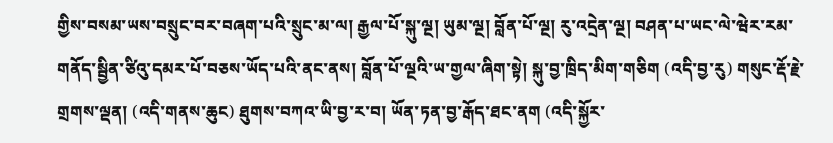གྱིས་བསམ་ཡས་བསྲུང་བར་བཞག་པའི་སྲུང་མ་ལ། རྒྱལ་པོ་སྐུ་ལྔ། ཡུམ་ལྔ། བློན་པོ་ལྔ། རུ་འདྲེན་ལྔ། བཤན་པ་ཡང་ལེ་ཝེར་རམ་གནོད་སྦྱིན་ཙིའུ་དམར་པོ་བཅས་ཡོད་པའི་ནང་ནས། བློན་པོ་ལྔའི་ཡ་གྱལ་ཞིག་སྟེ། སྐུ་བྱ་ཁྲིད་མིག་གཅིག (འདི་བྱ་རུ) གསུང་རྡོ་རྗེ་གྲགས་ལྡན། (འདི་གནས་ཆུང) ཐུགས་བཀའ་ཡི་བྱ་ར་བ། ཡོན་ཏན་བྱ་རྒོད་ཐང་ནག (འདི་སྐྱོར་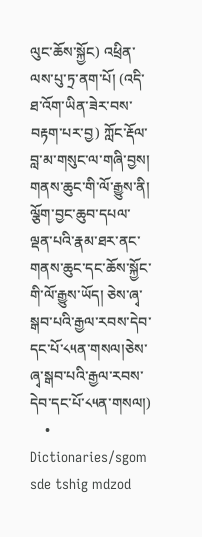ལུང་ཆོས་སྐྱོང) འཕྲིན་ལས་པུ་ཏྲ་ནག་པོ། (འདི་ཐ་འོག་ཡིན་ཟེར་བས་བརྟག་པར་བྱ) ཀློང་རྡོལ་བླ་མ་གསུང་ལ་གཞི་བྱས། གནས་ཆུང་གི་ལོ་རྒྱུས་ནི། ལྕོག་བྱང་ཆུབ་དཔལ་ལྡན་པའི་རྣམ་ཐར་ནང་གནས་ཆུང་དང་ཆོས་སྐྱོང་གི་ལོ་རྒྱུས་ཡོད། ཅེས་ཞྭ་སྒབ་པའི་རྒྱལ་རབས་དེབ་དང་པོ་༨༥ན་གསལ།ཅེས་ཞྭ་སྒབ་པའི་རྒྱལ་རབས་དེབ་དང་པོ་༨༥ན་གསལ།)
    • Dictionaries/sgom sde tshig mdzod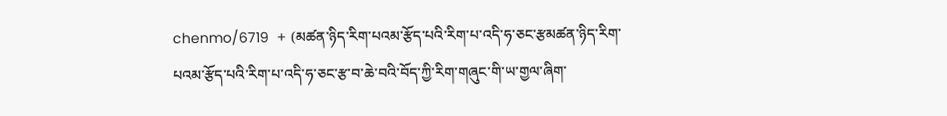chenmo/6719  + (མཚན་ཉིད་རིག་པའམ་རྩོད་པའི་རིག་པ་འདི་ཧ་ཅང་རྩམཚན་ཉིད་རིག་པའམ་རྩོད་པའི་རིག་པ་འདི་ཧ་ཅང་རྩ་བ་ཆེ་བའི་བོད་ཀྱི་རིག་གཞུང་གི་ཡ་གྱལ་ཞིག་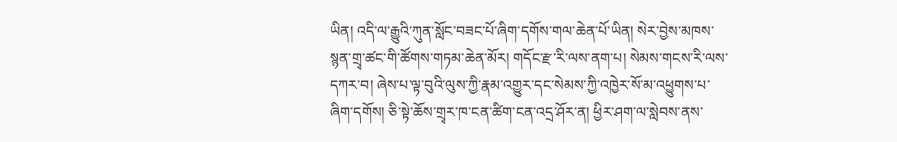ཡིན། འདི་ལ་རྒྱུའི་ཀུན་སློང་བཟང་པོ་ཞིག་དགོས་གལ་ཆེན་པོ་ཡིན། སེར་བྱེས་མཁས་སྙན་གྲྭ་ཚང་གི་ཚོགས་གཏམ་ཆེན་མོར། གདོང་རྫ་རི་ལས་ནག་པ། སེམས་གངས་རི་ལས་དཀར་བ། ཞེས་པ་ལྟ་བུའི་ལུས་ཀྱི་རྣམ་འགྱུར་དང་སེམས་ཀྱི་འཁྱེར་སོ་མ་འཕྱུགས་པ་ཞིག་དགོས། ཅི་སྟེ་ཆོས་གྲྭར་ཁ་ངན་ཚིག་ངན་འདྲ་ཤོར་ན། ཕྱིར་ཤག་ལ་སླེབས་ནས་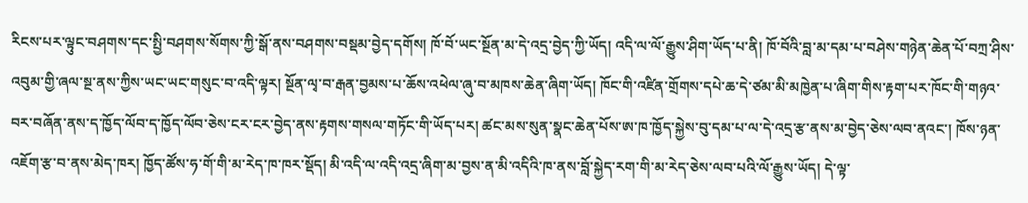རིངས་པར་ལྟུང་བཤགས་དང་སྤྱི་བཤགས་སོགས་ཀྱི་སྒོ་ནས་བཤགས་བསྡམ་བྱེད་དགོས། ཁོ་བོ་ཡང་སྔོན་མ་དེ་འདྲ་བྱེད་ཀྱི་ཡོད། འདི་ལ་ལོ་རྒྱུས་ཤིག་ཡོད་པ་ནི། ཁོ་བོའི་བླ་མ་དམ་པ་བཤེས་གཉེན་ཆེན་པོ་བཀྲ་ཤིས་འབུམ་གྱི་ཞལ་སྔ་ནས་ཀྱིས་ཡང་ཡང་གསུང་བ་འདི་ལྟར། སྔོན་ལྭ་བ་རྒན་བྱམས་པ་ཆོས་འཕེལ་ཞུ་བ་མཁས་ཆེན་ཞིག་ཡོད། ཁོང་གི་འཛིན་གྲོགས་དཔེ་ཆ་དེ་ཙམ་མི་མཁྱེན་པ་ཞིག་གིས་རྟག་པར་ཁོང་གི་གཉའ་བར་བཞོན་ནས་ད་ཁྱོད་ལོབ་ད་ཁྱོད་ལོབ་ཅེས་ངར་ངར་བྱེད་ནས་རྟགས་གསལ་གཏོང་གི་ཡོད་པར། ཚང་མས་སུན་སྣང་ཆེན་པོས་ཨ་ཁ་ཁྱོད་སྐྱེས་བུ་དམ་པ་ལ་དེ་འདྲ་རྩ་ནས་མ་བྱེད་ཅེས་ལབ་ནའང་། ཁོས་ཉན་འཇོག་རྩ་བ་ནས་མེད་ཁར། ཁྱོད་ཚོས་ཧ་གོ་གི་མ་རེད་ཁ་ཁར་སྡོད། མི་འདི་ལ་འདི་འདྲ་ཞིག་མ་བྱས་ན་མི་འདིའི་ཁ་ནས་བློ་སྐྱེད་རག་གི་མ་རེད་ཅེས་ལབ་པའི་ལོ་རྒྱུས་ཡོད། དེ་ལྟ་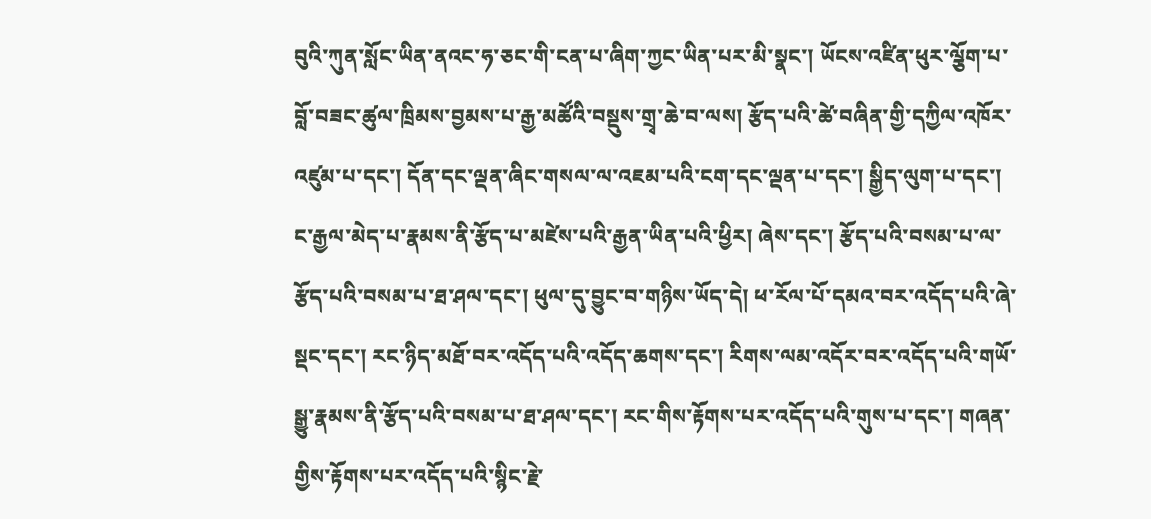བུའི་ཀུན་སློང་ཡིན་ནའང་ཧ་ཅང་གི་ངན་པ་ཞིག་ཀྱང་ཡིན་པར་མི་སྣང་། ཡོངས་འཛིན་ཕུར་ལྕོག་པ་བློ་བཟང་ཚུལ་ཁྲིམས་བྱམས་པ་རྒྱ་མཚོའི་བསྡུས་གྲྭ་ཆེ་བ་ལས། རྩོད་པའི་ཚེ་བཞིན་གྱི་དཀྱིལ་འཁོར་འཛུམ་པ་དང་། དོན་དང་ལྡན་ཞིང་གསལ་ལ་འཇམ་པའི་ངག་དང་ལྡན་པ་དང་། སྒྱིད་ལུག་པ་དང་། ང་རྒྱལ་མེད་པ་རྣམས་ནི་རྩོད་པ་མཛེས་པའི་རྒྱན་ཡིན་པའི་ཕྱིར། ཞེས་དང་། རྩོད་པའི་བསམ་པ་ལ་རྩོད་པའི་བསམ་པ་ཐ་ཤལ་དང་། ཕུལ་དུ་བྱུང་བ་གཉིས་ཡོད་དེ། ཕ་རོལ་པོ་དམའ་བར་འདོད་པའི་ཞེ་སྡང་དང་། རང་ཉིད་མཐོ་བར་འདོད་པའི་འདོད་ཆགས་དང་། རིགས་ལམ་འདོར་བར་འདོད་པའི་གཡོ་སྒྱུ་རྣམས་ནི་རྩོད་པའི་བསམ་པ་ཐ་ཤལ་དང་། རང་གིས་རྟོགས་པར་འདོད་པའི་གུས་པ་དང་། གཞན་གྱིས་རྟོགས་པར་འདོད་པའི་སྙིང་རྗེ་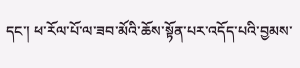དང་། ཕ་རོལ་པོ་ལ་ཟབ་མོའི་ཆོས་སྟོན་པར་འདོད་པའི་བྱམས་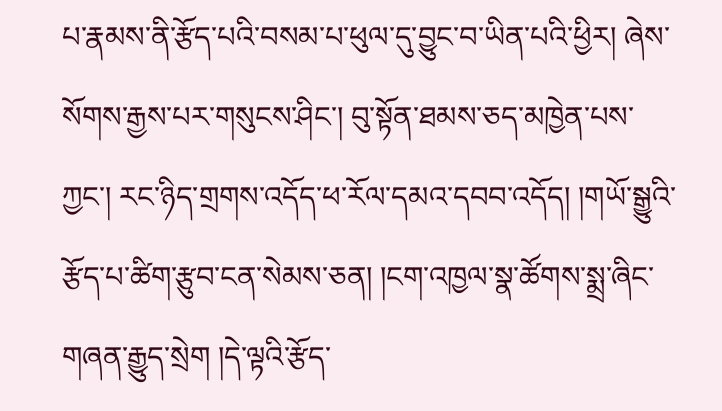པ་རྣམས་ནི་རྩོད་པའི་བསམ་པ་ཕུལ་དུ་བྱུང་བ་ཡིན་པའི་ཕྱིར། ཞེས་སོགས་རྒྱས་པར་གསུངས་ཤིང་། བུ་སྟོན་ཐམས་ཅད་མཁྱེན་པས་ཀྱང་། རང་ཉིད་གྲགས་འདོད་ཕ་རོལ་དམའ་དབབ་འདོད། །གཡོ་སྒྱུའི་རྩོད་པ་ཚིག་རྩུབ་ངན་སེམས་ཅན། །ངག་འཁྱལ་སྣ་ཚོགས་སྨྲ་ཞིང་གཞན་རྒྱུད་སྲེག །དེ་ལྟའི་རྩོད་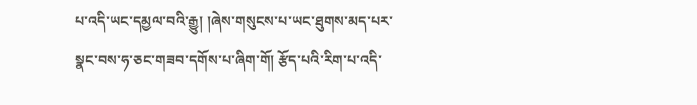པ་འདི་ཡང་དམྱལ་བའི་རྒྱུ། །ཞེས་གསུངས་པ་ཡང་ཐུགས་མད་པར་སྣང་བས་ཧ་ཅང་གཟབ་དགོས་པ་ཞིག་གོ། རྩོད་པའི་རིག་པ་འདི་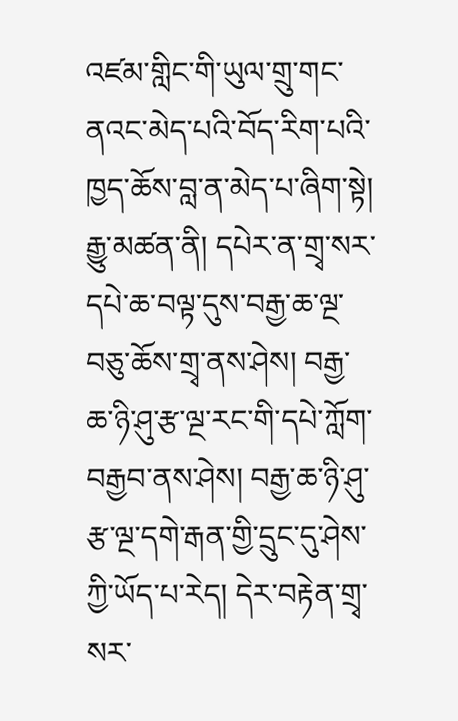འཛམ་གླིང་གི་ཡུལ་གྲུ་གང་ནའང་མེད་པའི་བོད་རིག་པའི་ཁྱད་ཆོས་བླ་ན་མེད་པ་ཞིག་སྟེ། རྒྱུ་མཚན་ནི། དཔེར་ན་གྲྭ་སར་དཔེ་ཆ་བལྟ་དུས་བརྒྱ་ཆ་ལྔ་བཅུ་ཆོས་གྲྭ་ནས་ཤེས། བརྒྱ་ཆ་ཉི་ཤུ་རྩ་ལྔ་རང་གི་དཔེ་ཀློག་བརྒྱབ་ནས་ཤེས། བརྒྱ་ཆ་ཉི་ཤུ་རྩ་ལྔ་དགེ་རྒན་གྱི་དྲུང་དུ་ཤེས་ཀྱི་ཡོད་པ་རེད། དེར་བརྟེན་གྲྭ་སར་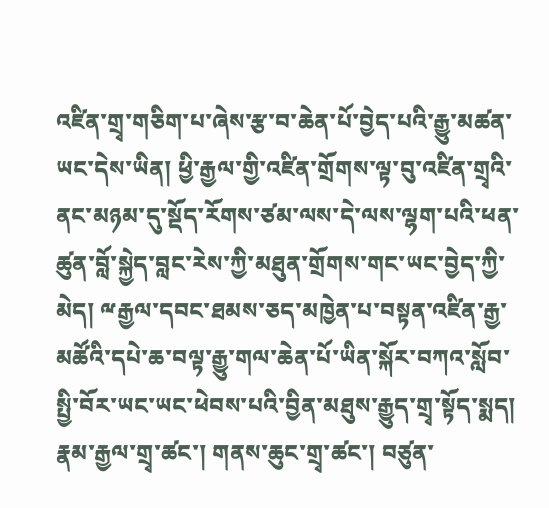འཛིན་གྲྭ་གཅིག་པ་ཞེས་རྩ་བ་ཆེན་པོ་བྱེད་པའི་རྒྱུ་མཚན་ཡང་དེས་ཡིན། ཕྱི་རྒྱལ་གྱི་འཛིན་གྲོགས་ལྟ་བུ་འཛིན་གྲྭའི་ནང་མཉམ་དུ་སྡོད་རོགས་ཙམ་ལས་དེ་ལས་ལྷག་པའི་ཕན་ཚུན་བློ་སྐྱེད་བླང་རེས་ཀྱི་མཐུན་གྲོགས་གང་ཡང་བྱེད་ཀྱི་མེད། ྋརྒྱལ་དབང་ཐམས་ཅད་མཁྱེན་པ་བསྟན་འཛིན་རྒྱ་མཚོའི་དཔེ་ཆ་བལྟ་རྒྱུ་གལ་ཆེན་པོ་ཡིན་སྐོར་བཀའ་སློབ་སྤྱི་བོར་ཡང་ཡང་ཕེབས་པའི་བྱིན་མཐུས་རྒྱུད་གྲྭ་སྟོད་སྨད། རྣམ་རྒྱལ་གྲྭ་ཚང་། གནས་ཆུང་གྲྭ་ཚང་། བཙུན་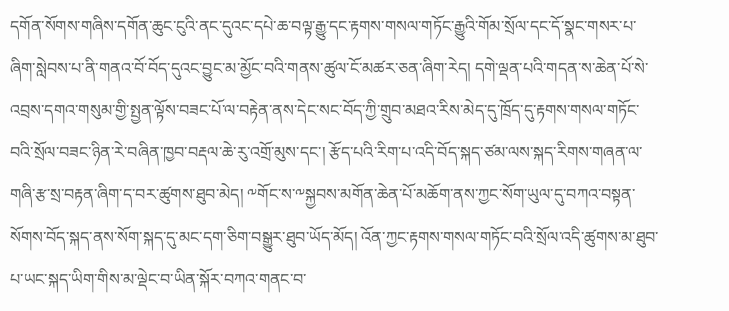དགོན་སོགས་གཞིས་དགོན་ཆུང་ངུའི་ནང་དུའང་དཔེ་ཆ་བལྟ་རྒྱུ་དང་རྟགས་གསལ་གཏོང་རྒྱུའི་གོམ་སྲོལ་དང་དོ་སྣང་གསར་པ་ཞིག་སླེབས་པ་ནི་གནའ་བོ་བོད་དུའང་བྱུང་མ་མྱོང་བའི་གནས་ཚུལ་ངོ་མཚར་ཅན་ཞིག་རེད། དགེ་ལྡན་པའི་གདན་ས་ཆེན་པོ་སེ་འབྲས་དགའ་གསུམ་གྱི་སྤྱན་ལྟོས་བཟང་པོ་ལ་བརྟེན་ནས་དེང་སང་བོད་ཀྱི་གྲུབ་མཐའ་རིས་མེད་དུ་ཁྲོད་དུ་རྟགས་གསལ་གཏོང་བའི་སྲོལ་བཟང་ཉིན་རེ་བཞིན་ཁྱབ་བརྡལ་ཆེ་རུ་འགྲོ་མུས་དང་། རྩོད་པའི་རིག་པ་འདི་བོད་སྐད་ཙམ་ལས་སྐད་རིགས་གཞན་ལ་གཞི་རྩ་སྲ་བརྟན་ཞིག་ད་བར་ཚུགས་ཐུབ་མེད། ༸གོང་ས་༸སྐྱབས་མགོན་ཆེན་པོ་མཆོག་ནས་ཀྱང་སོག་ཡུལ་དུ་བཀའ་བསྟན་སོགས་བོད་སྐད་ནས་སོག་སྐད་དུ་མང་དག་ཅིག་བསྒྱུར་ཐུབ་ཡོད་མོད། འོན་ཀྱང་རྟགས་གསལ་གཏོང་བའི་སྲོལ་འདི་ཚུགས་མ་ཐུབ་པ་ཡང་སྐད་ཡིག་གིས་མ་ལྡེང་བ་ཡིན་སྐོར་བཀའ་གནང་བ་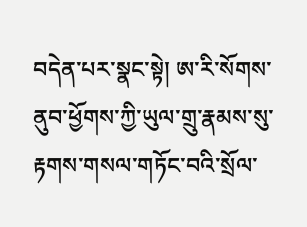བདེན་པར་སྣང་སྟེ། ཨ་རི་སོགས་ནུབ་ཕྱོགས་ཀྱི་ཡུལ་གྲུ་རྣམས་སུ་རྟགས་གསལ་གཏོང་བའི་སྲོལ་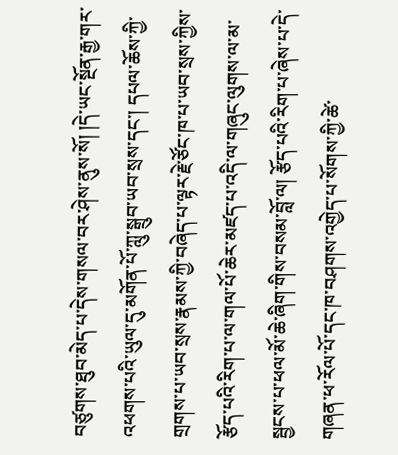བཙུགས་ཐུབ་མེད་པ་དེས་གསལ་བར་ཤེས་ནུས་སོ། །དེ་ཡང་སྔོན་རྒྱ་གར་འཕགས་པའི་ཡུལ་དུ་མགོན་པོ་ཀླུ་སྒྲུབ་ཡབ་སྲས་དང་། དཔལ་ཆོས་ཀྱི་གྲགས་པ་ཡབ་སྲས་རྣམས་ཀྱི་བཞེད་པ་ལྟར་རྗེ་ཙོང་ཁ་པ་ཡབ་སྲས་ཀྱིས་རྩོད་པའི་རིག་པ་ལ་གལ་པོ་ཆེར་མཛད་པ་འདི་ལ་གཞུང་ལུགས་ལ་མ་སྦྱངས་པ་ཕལ་མོ་ཆེ་ཞིག་གིས་བསམ་བློ་ལ། རྩོད་པའི་རིག་པ་ཞེས་པ་དེ་གཞན་ཕ་རོལ་པོ་དང་ཁ་བཤགས་འགྱེད་པ་སོགས་ཀྱི་ཚེ་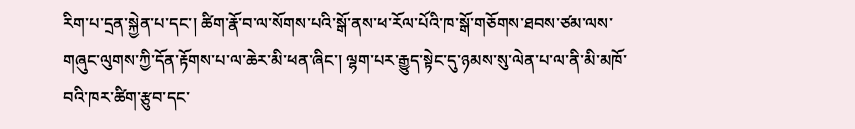རིག་པ་དྲན་སྐྱེན་པ་དང་། ཚིག་རྣོ་བ་ལ་སོགས་པའི་སྒོ་ནས་ཕ་རོལ་པོའི་ཁ་སྒོ་གཅོགས་ཐབས་ཙམ་ལས་གཞུང་ལུགས་ཀྱི་དོན་རྟོགས་པ་ལ་ཆེར་མི་ཕན་ཞིང་། ལྷག་པར་རྒྱུད་སྟེང་དུ་ཉམས་སུ་ལེན་པ་ལ་ནི་མི་མཁོ་བའི་ཁར་ཚིག་རྩུབ་དང་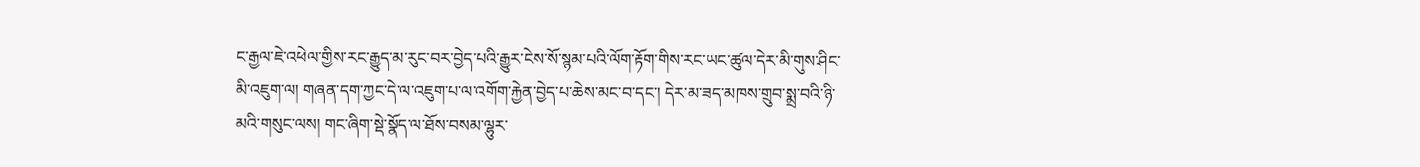ང་རྒྱལ་ཇེ་འཕེལ་གྱིས་རང་རྒྱུད་མ་རུང་བར་བྱེད་པའི་རྒྱུར་ངེས་སོ་སྙམ་པའི་ལོག་རྟོག་གིས་རང་ཡང་ཚུལ་དེར་མི་གུས་ཤིང་མི་འཇུག་ལ། གཞན་དག་ཀྱང་དེ་ལ་འཇུག་པ་ལ་འགོག་རྐྱེན་བྱེད་པ་ཆེས་མང་བ་དང་། དེར་མ་ཟད་མཁས་གྲུབ་སྨྲ་བའི་ཉི་མའི་གསུང་ལས། གང་ཞིག་སྡེ་སྣོད་ལ་ཐོས་བསམ་ལྷུར་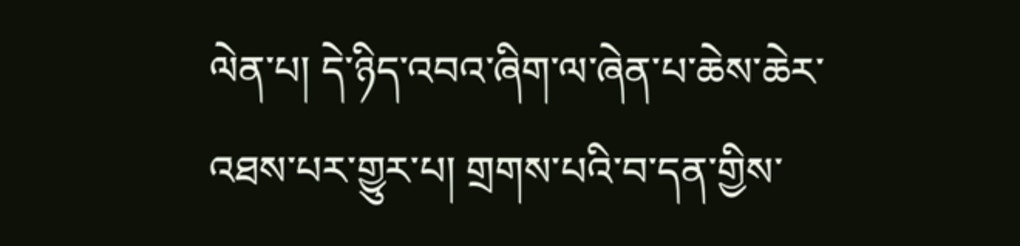ལེན་པ། དེ་ཉིད་འབའ་ཞིག་ལ་ཞེན་པ་ཆེས་ཆེར་འཐས་པར་གྱུར་པ། གྲགས་པའི་བ་དན་གྱིས་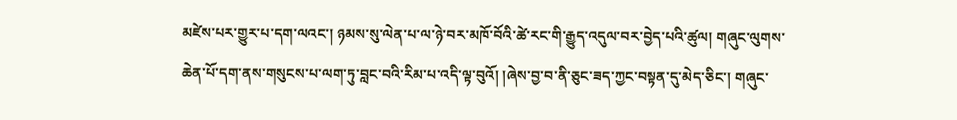མཛེས་པར་གྱུར་པ་དག་ལའང་། ཉམས་སུ་ལེན་པ་ལ་ཉེ་བར་མཁོ་བོའི་ཚེ་རང་གི་རྒྱུད་འདུལ་བར་བྱེད་པའི་ཚུལ། གཞུང་ལུགས་ཆེན་པོ་དག་ནས་གསུངས་པ་ལག་ཏུ་བླང་བའི་རིམ་པ་འདི་ལྟ་བུའོ། །ཞེས་བྱ་བ་ནི་ཅུང་ཟད་ཀྱང་བསྟན་དུ་མེད་ཅིང་། གཞུང་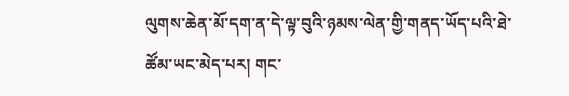ལུགས་ཆེན་མོ་དག་ན་དེ་ལྟ་བུའི་ཉམས་ལེན་གྱི་གནད་ཡོད་པའི་ཐེ་ཚོམ་ཡང་མེད་པར། གང་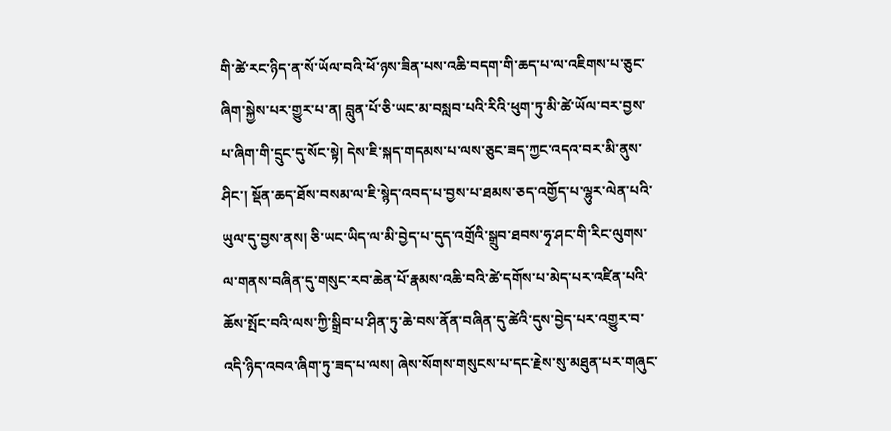གི་ཚེ་རང་ཉིད་ན་སོ་ཡོལ་བའི་ཕོ་ཉས་ཟིན་པས་འཆི་བདག་གི་ཆད་པ་ལ་འཇིགས་པ་ཅུང་ཞིག་སྐྱེས་པར་གྱུར་པ་ན། བླུན་པོ་ཅི་ཡང་མ་བསླབ་པའི་རིའི་ཕུག་ཏུ་མི་ཚེ་ཡོལ་བར་བྱས་པ་ཞིག་གི་དྲུང་དུ་སོང་སྟེ། དེས་ཇི་སྐད་གདམས་པ་ལས་ཅུང་ཟད་ཀྱང་འདའ་བར་མི་ནུས་ཤིང་། སྡོན་ཆད་ཐོས་བསམ་ལ་ཇི་སྙེད་འབད་པ་བྱས་པ་ཐམས་ཅད་འགྱོད་པ་ལྷུར་ལེན་པའི་ཡུལ་དུ་བྱས་ནས། ཅི་ཡང་ཡིད་ལ་མི་བྱེད་པ་དུད་འགྲོའི་སྒྲུབ་ཐབས་ཧྭ་ཤང་གི་རིང་ལུགས་ལ་གནས་བཞིན་དུ་གསུང་རབ་ཆེན་པོ་རྣམས་འཆི་བའི་ཚེ་དགོས་པ་མེད་པར་འཛིན་པའི་ཆོས་སྤོང་བའི་ལས་ཀྱི་སྒྲིབ་པ་ཤིན་ཏུ་ཆེ་བས་ནོན་བཞིན་དུ་ཚེའི་དུས་བྱེད་པར་འགྱུར་བ་འདི་ཉིད་འབའ་ཞིག་ཏུ་ཟད་པ་ལས། ཞེས་སོགས་གསུངས་པ་དང་རྗེས་སུ་མཐུན་པར་གཞུང་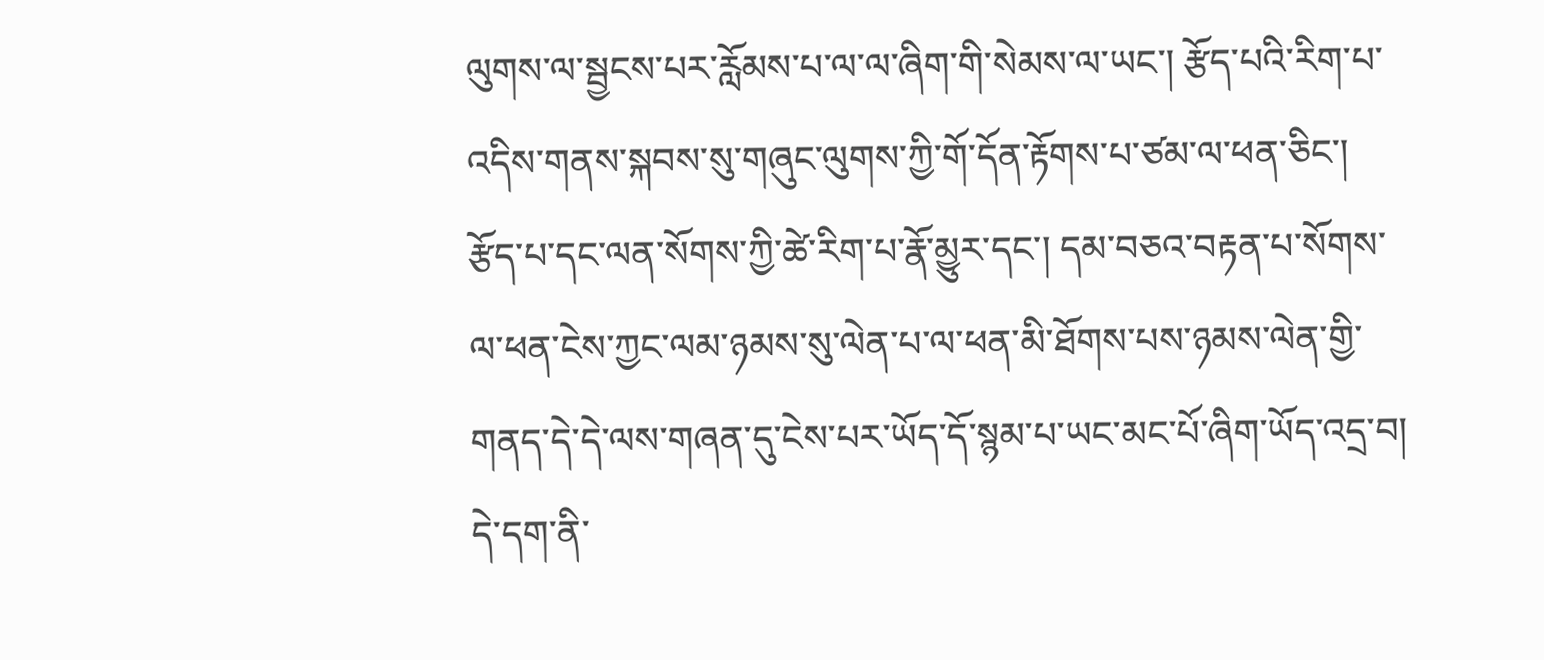ལུགས་ལ་སྦྱངས་པར་རློམས་པ་ལ་ལ་ཞིག་གི་སེམས་ལ་ཡང་། རྩོད་པའི་རིག་པ་འདིས་གནས་སྐབས་སུ་གཞུང་ལུགས་ཀྱི་གོ་དོན་རྟོགས་པ་ཙམ་ལ་ཕན་ཅིང་། རྩོད་པ་དང་ལན་སོགས་ཀྱི་ཚེ་རིག་པ་རྣོ་མྱུར་དང་། དམ་བཅའ་བརྟན་པ་སོགས་ལ་ཕན་ངེས་ཀྱང་ལམ་ཉམས་སུ་ལེན་པ་ལ་ཕན་མི་ཐོགས་པས་ཉམས་ལེན་གྱི་གནད་དེ་དེ་ལས་གཞན་དུ་ངེས་པར་ཡོད་དོ་སྙམ་པ་ཡང་མང་པོ་ཞིག་ཡོད་འདྲ་བ། དེ་དག་ནི་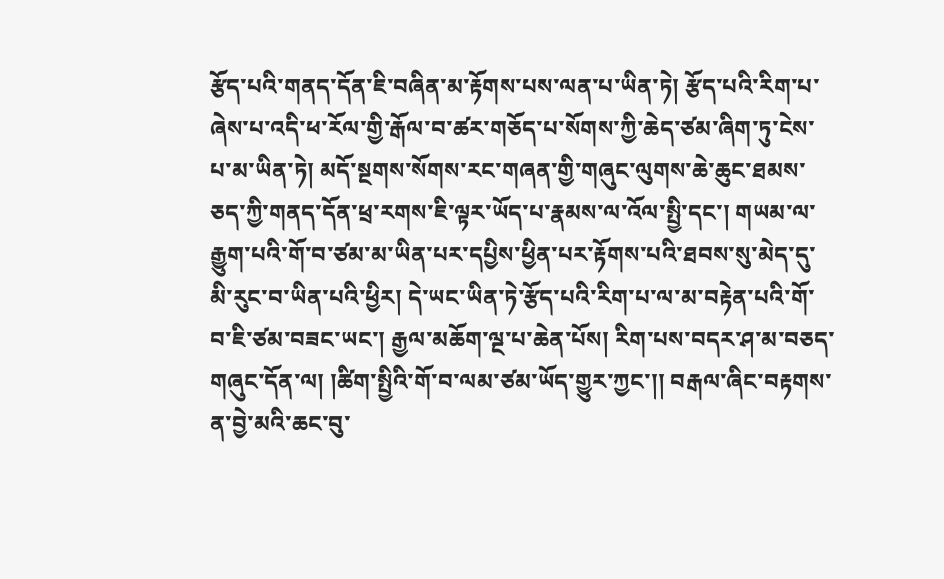རྩོད་པའི་གནད་དོན་ཇི་བཞིན་མ་རྟོགས་པས་ལན་པ་ཡིན་ཏེ། རྩོད་པའི་རིག་པ་ཞེས་པ་འདི་ཕ་རོལ་གྱི་རྒོལ་བ་ཚར་གཅོད་པ་སོགས་ཀྱི་ཆེད་ཙམ་ཞིག་ཏུ་ངེས་པ་མ་ཡིན་ཏེ། མདོ་སྔགས་སོགས་རང་གཞན་གྱི་གཞུང་ལུགས་ཆེ་ཆུང་ཐམས་ཅད་ཀྱི་གནད་དོན་ཕྲ་རགས་ཇི་ལྟར་ཡོད་པ་རྣམས་ལ་འོལ་སྤྱི་དང་། གཡམ་ལ་རྒྱུག་པའི་གོ་བ་ཙམ་མ་ཡིན་པར་དཔྱིས་ཕྱིན་པར་རྟོགས་པའི་ཐབས་སུ་མེད་དུ་མི་རུང་བ་ཡིན་པའི་ཕྱིར། དེ་ཡང་ཡིན་ཏེ་རྩོད་པའི་རིག་པ་ལ་མ་བརྟེན་པའི་གོ་བ་ཇི་ཙམ་བཟང་ཡང་། རྒྱལ་མཆོག་ལྔ་པ་ཆེན་པོས། རིག་པས་བདར་ཤ་མ་བཅད་གཞུང་དོན་ལ། །ཚིག་སྤྱིའི་གོ་བ་ལམ་ཙམ་ཡོད་གྱུར་ཀྱང་།། བརྒལ་ཞིང་བརྟགས་ན་བྱེ་མའི་ཆང་བུ་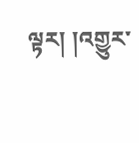ལྟར། །འགྱུར་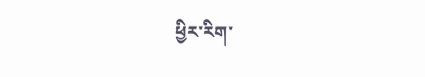ཕྱིར་རིག་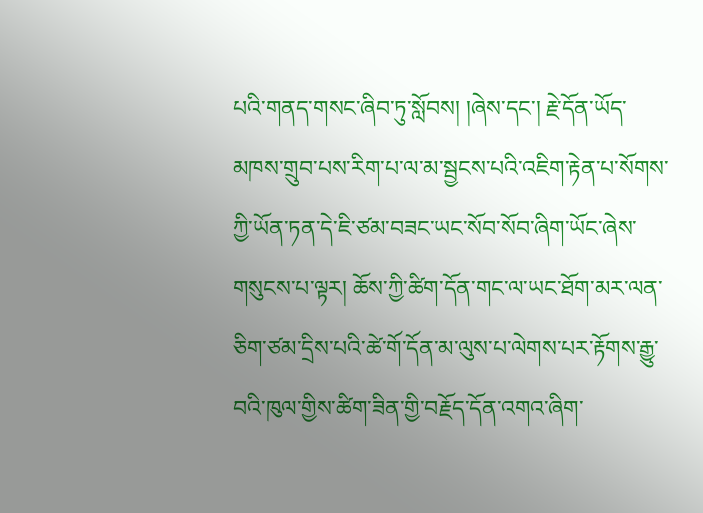པའི་གནད་གསང་ཞིབ་ཏུ་སློབས། །ཞེས་དང་། རྗེ་དོན་ཡོད་མཁས་གྲུབ་པས་རིག་པ་ལ་མ་སྦྱངས་པའི་འཇིག་རྟེན་པ་སོགས་ཀྱི་ཡོན་ཏན་དེ་ཇི་ཙམ་བཟང་ཡང་སོབ་སོབ་ཞིག་ཡོང་ཞེས་གསུངས་པ་ལྟར། ཆོས་ཀྱི་ཚིག་དོན་གང་ལ་ཡང་ཐོག་མར་ལན་ཅིག་ཙམ་དྲིས་པའི་ཚེ་གོ་དོན་མ་ལུས་པ་ལེགས་པར་རྟོགས་རྒྱུ་བའི་ཁུལ་གྱིས་ཚིག་ཟིན་གྱི་བརྗོད་དོན་འགའ་ཞིག་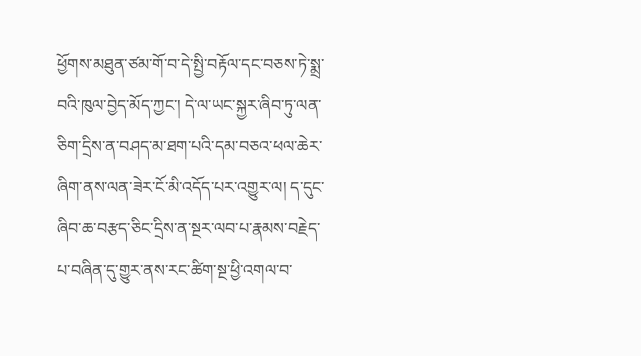ཕྱོགས་མཐུན་ཙམ་གོ་བ་དེ་སྤྱི་བརྟོལ་དང་བཅས་ཏེ་སྨྲ་བའི་ཁུལ་བྱེད་མོད་ཀྱང་། དེ་ལ་ཡང་སྐྱར་ཞིབ་ཏུ་ལན་ཅིག་དྲིས་ན་བཤད་མ་ཐག་པའི་དམ་བཅའ་ཕལ་ཆེར་ཞིག་ནས་ལན་ཟེར་ངོ་མི་འདོད་པར་འགྱུར་ལ། ད་དུང་ཞིབ་ཆ་བརྩད་ཅིང་དྲིས་ན་སྔར་ལབ་པ་རྣམས་བརྗེད་པ་བཞིན་དུ་གྱུར་ནས་རང་ཚིག་སྔ་ཕྱི་འགལ་བ་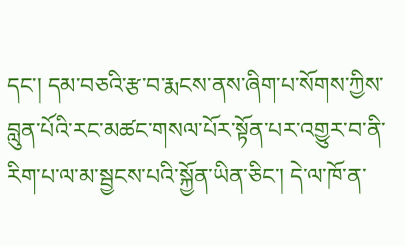དང་། དམ་བཅའི་རྩ་བ་རྨངས་ནས་ཞིག་པ་སོགས་ཀྱིས་བླུན་པོའི་རང་མཚང་གསལ་པོར་སྟོན་པར་འགྱུར་བ་ནི་རིག་པ་ལ་མ་སྦྱངས་པའི་སྐྱོན་ཡིན་ཅིང་། དེ་ལ་ཁོ་ན་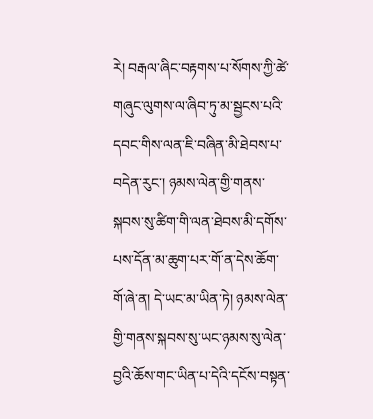རེ། བརྒལ་ཞིང་བརྟགས་པ་སོགས་ཀྱི་ཚེ་གཞུང་ལུགས་ལ་ཞིབ་ཏུ་མ་སྦྱངས་པའི་དབང་གིས་ལན་ཇི་བཞིན་མི་ཐེབས་པ་བདེན་རུང་། ཉམས་ལེན་གྱི་གནས་སྐབས་སུ་ཚིག་གི་ལན་ཐེབས་མི་དགོས་པས་དོན་མ་ཆུག་པར་གོ་ན་དེས་ཆོག་གོ་ཞེ་ན། དེ་ཡང་མ་ཡིན་ཏེ། ཉམས་ལེན་གྱི་གནས་སྐབས་སུ་ཡང་ཉམས་སུ་ལེན་བྱའི་ཆོས་གང་ཡིན་པ་དེའི་དངོས་བསྟན་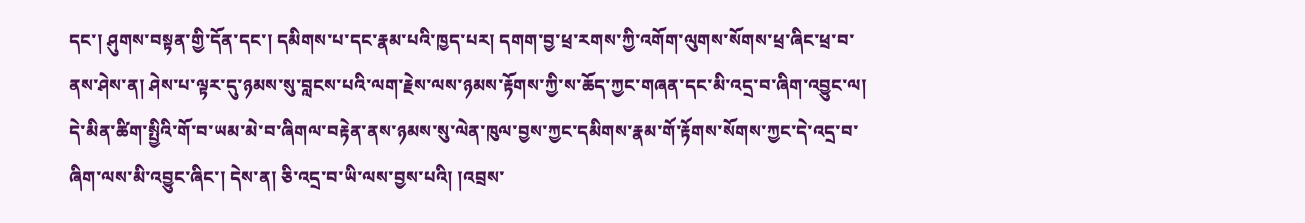དང་། ཤུགས་བསྟན་གྱི་དོན་དང་། དམིགས་པ་དང་རྣམ་པའི་ཁྱད་པར། དགག་བྱ་ཕྲ་རགས་ཀྱི་འགོག་ལུགས་སོགས་ཕྲ་ཞིང་ཕྲ་བ་ནས་ཤེས་ན། ཤེས་པ་ལྟར་དུ་ཉམས་སུ་བླངས་པའི་ལག་རྗེས་ལས་ཉམས་རྟོགས་ཀྱི་ས་ཆོད་ཀྱང་གཞན་དང་མི་འདྲ་བ་ཞིག་འབྱུང་ལ། དེ་མིན་ཚིག་སྤྱིའི་གོ་བ་ཡམ་མེ་བ་ཞིགལ་བརྟེན་ནས་ཉམས་སུ་ལེན་ཁུལ་བྱས་ཀྱང་དམིགས་རྣམ་གོ་རྟོགས་སོགས་ཀྱང་དེ་འདྲ་བ་ཞིག་ལས་མི་འབྱུང་ཞིང་། དེས་ན། ཅི་འདྲ་བ་ཡི་ལས་བྱས་པའི། །འབྲས་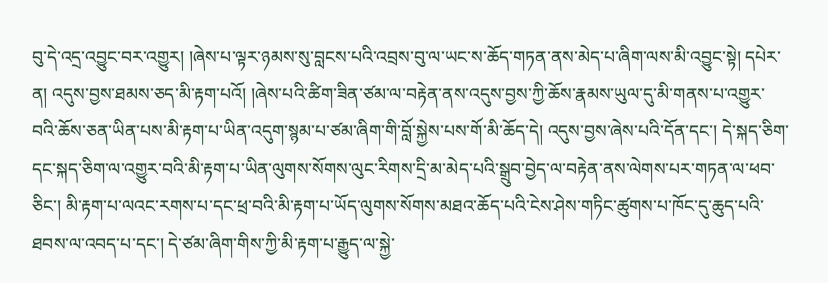བུ་དེ་འདྲ་འབྱུང་བར་འགྱུར། །ཞེས་པ་ལྟར་ཉམས་སུ་བླངས་པའི་འབྲས་བུ་ལ་ཡང་ས་ཆོད་གཏན་ནས་མེད་པ་ཞིག་ལས་མི་འབྱུང་སྟེ། དཔེར་ན། འདུས་བྱས་ཐམས་ཅད་མི་རྟག་པའོ། །ཞེས་པའི་ཚིག་ཟིན་ཙམ་ལ་བརྟེན་ནས་འདུས་བྱས་ཀྱི་ཆོས་རྣམས་ཡུལ་དུ་མི་གནས་པ་འགྱུར་བའི་ཆོས་ཅན་ཡིན་པས་མི་རྟག་པ་ཡིན་འདུག་སྙམ་པ་ཙམ་ཞིག་གི་བློ་སྐྱེས་པས་གོ་མི་ཆོད་དེ། འདུས་བྱས་ཞེས་པའི་དོན་དང་། དེ་སྐད་ཅིག་དང་སྐད་ཅིག་ལ་འགྱུར་བའི་མི་རྟག་པ་ཡིན་ལུགས་སོགས་ལུང་རིགས་དྲི་མ་མེད་པའི་སྒྲུབ་བྱེད་ལ་བརྟེན་ནས་ལེགས་པར་གཏན་ལ་ཕབ་ཅིང་། མི་རྟག་པ་ལའང་རགས་པ་དང་ཕྲ་བའི་མི་རྟག་པ་ཡོད་ལུགས་སོགས་མཐའ་ཆོད་པའི་ངེས་ཤེས་གཏིང་ཚུགས་པ་ཁོང་དུ་ཆུད་པའི་ཐབས་ལ་འབད་པ་དང་། དེ་ཙམ་ཞིག་གིས་ཀྱི་མི་རྟག་པ་རྒྱུད་ལ་སྐྱེ་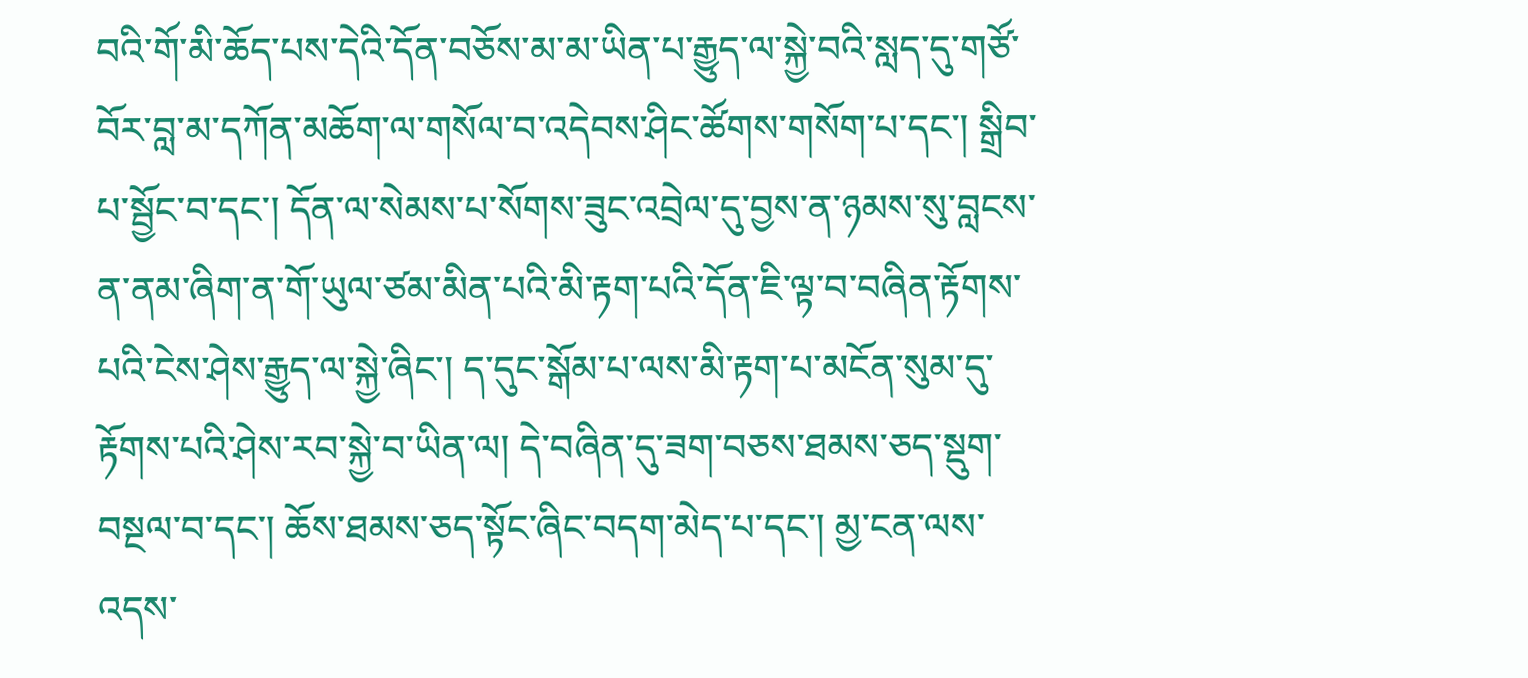བའི་གོ་མི་ཆོད་པས་དེའི་དོན་བཅོས་མ་མ་ཡིན་པ་རྒྱུད་ལ་སྐྱེ་བའི་སླད་དུ་གཙོ་བོར་བླ་མ་དཀོན་མཆོག་ལ་གསོལ་བ་འདེབས་ཤིང་ཚོགས་གསོག་པ་དང་། སྒྲིབ་པ་སྦྱོང་བ་དང་། དོན་ལ་སེམས་པ་སོགས་ཟུང་འབྲེལ་དུ་བྱས་ན་ཉམས་སུ་བླངས་ན་ནམ་ཞིག་ན་གོ་ཡུལ་ཙམ་མིན་པའི་མི་རྟག་པའི་དོན་ཇི་ལྟ་བ་བཞིན་རྟོགས་པའི་ངེས་ཤེས་རྒྱུད་ལ་སྐྱེ་ཞིང་། ད་དུང་སྒོམ་པ་ལས་མི་རྟག་པ་མངོན་སུམ་དུ་རྟོགས་པའི་ཤེས་རབ་སྐྱེ་བ་ཡིན་ལ། དེ་བཞིན་དུ་ཟག་བཅས་ཐམས་ཅད་སྡུག་བསྔལ་བ་དང་། ཆོས་ཐམས་ཅད་སྟོང་ཞིང་བདག་མེད་པ་དང་། མྱ་ངན་ལས་འདས་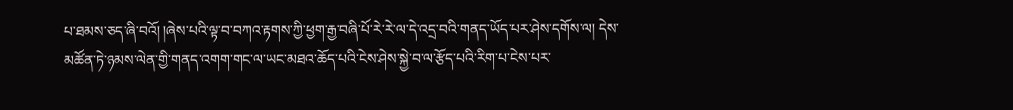པ་ཐམས་ཅད་ཞི་བའོ། །ཞེས་པའི་ལྟ་བ་བཀའ་རྟགས་ཀྱི་ཕྱག་རྒྱ་བཞི་པོ་རེ་རེ་ལ་དེ་འདྲ་བའི་གནད་ཡོད་པར་ཤེས་དགོས་ལ། དེས་མཚོན་ཏེ་ཉམས་ལེན་གྱི་གནད་འགག་གང་ལ་ཡང་མཐའ་ཆོད་པའི་ངེས་ཤེས་སྐྱེ་བ་ལ་རྩོད་པའི་རིག་པ་ངེས་པར་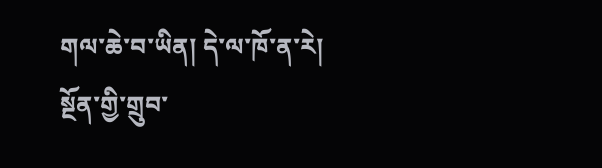གལ་ཆེ་བ་ཡིན། དེ་ལ་ཁོ་ན་རེ། སྔོན་གྱི་གྲུབ་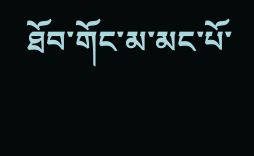ཐོབ་གོང་མ་མང་པོ་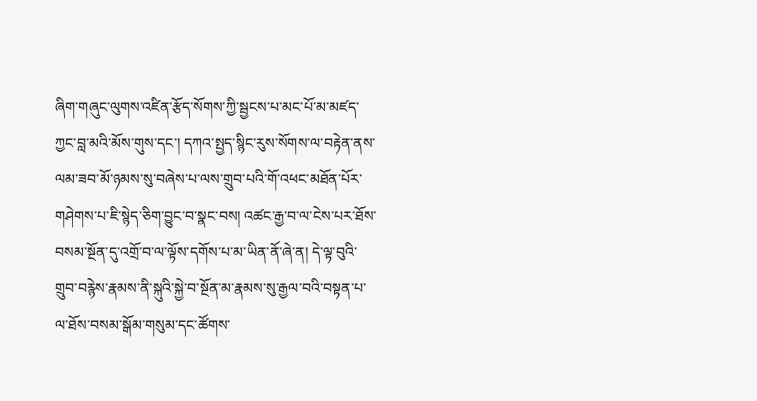ཞིག་གཞུང་ལུགས་འཛིན་རྩོད་སོགས་ཀྱི་སྦྱངས་པ་མང་པོ་མ་མཛད་ཀྱང་བླ་མའི་མོས་གུས་དང་། དཀའ་སྤྱད་སྙིང་རུས་སོགས་ལ་བརྟེན་ནས་ལམ་ཟབ་མོ་ཉམས་སུ་བཞེས་པ་ལས་གྲུབ་པའི་གོ་འཕང་མཐོན་པོར་གཤེགས་པ་ཇི་སྙེད་ཅིག་བྱུང་བ་སྣང་བས། འཚང་རྒྱ་བ་ལ་ངེས་པར་ཐོས་བསམ་སྔོན་དུ་འགྲོ་བ་ལ་ལྟོས་དགོས་པ་མ་ཡིན་ནོ་ཞེ་ན། དེ་ལྟ་བུའི་གྲུབ་བརྙེས་རྣམས་ནི་སྐུའི་སྐྱེ་བ་སྔོན་མ་རྣམས་སུ་རྒྱལ་བའི་བསྟན་པ་ལ་ཐོས་བསམ་སྒོམ་གསུམ་དང་ཚོགས་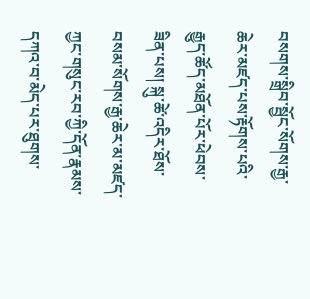བསགས་སྒྲིབ་སྦྱོང་སོགས་རྒྱ་ཆེར་མཛད་པས་རྟོགས་པའི་རྒྱུད་ཚོད་མཐོན་པོར་ཕེབས་ཟིན་པས། སྐུ་ཚེ་འདིར་ཐོས་བསམ་སོགས་རྒྱ་ཆེར་མ་མཛད་ཀྱང་གསུང་རབ་ཀྱི་དོན་རྣམས་དཀའ་བ་མེད་པར་ཐུགས་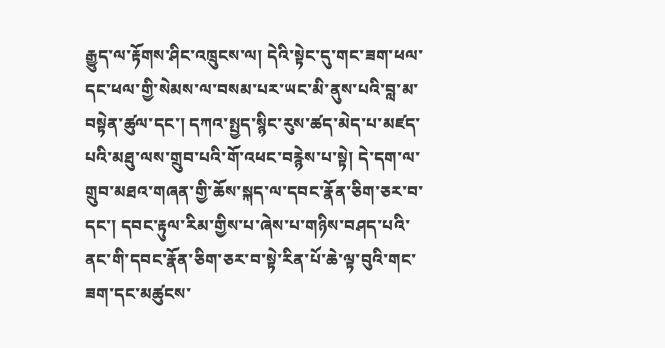རྒྱུད་ལ་རྟོགས་ཤིང་འཁྲུངས་ལ། དེའི་སྟེང་དུ་གང་ཟག་ཕལ་དང་ཕལ་གྱི་སེམས་ལ་བསམ་པར་ཡང་མི་ནུས་པའི་བླ་མ་བསྟེན་ཚུལ་དང་། དཀའ་སྤྱད་སྙིང་རུས་ཚད་མེད་པ་མཛད་པའི་མཐུ་ལས་གྲུབ་པའི་གོ་འཕང་བརྙེས་པ་སྟེ། དེ་དག་ལ་གྲུབ་མཐའ་གཞན་གྱི་ཆོས་སྐད་ལ་དབང་རྣོན་ཅིག་ཅར་བ་དང་། དབང་རྟུལ་རིམ་གྱིས་པ་ཞེས་པ་གཉིས་བཤད་པའི་ནང་གི་དབང་རྣོན་ཅིག་ཅར་བ་སྟེ་རིན་པོ་ཆེ་ལྟ་བུའི་གང་ཟག་དང་མཚུངས་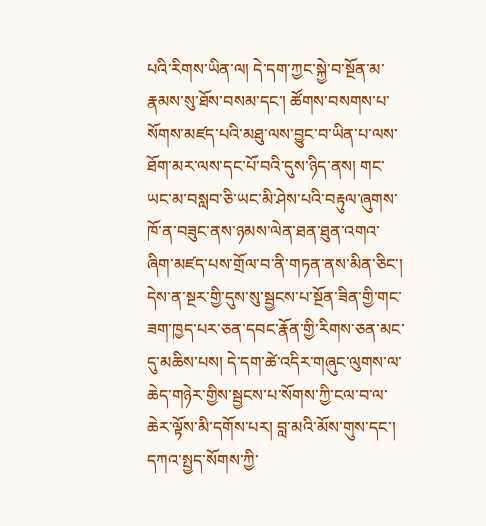པའི་རིགས་ཡིན་ལ། དེ་དག་ཀྱང་སྐྱེ་བ་སྔོན་མ་རྣམས་སུ་ཐོས་བསམ་དང་། ཚོགས་བསགས་པ་སོགས་མཛད་པའི་མཐུ་ལས་བྱུང་བ་ཡིན་པ་ལས་ཐོག་མར་ལས་དང་པོ་བའི་དུས་ཉིད་ནས། གང་ཡང་མ་བསླབ་ཅི་ཡང་མི་ཤེས་པའི་བརྟུལ་ཞུགས་ཁོ་ན་བཟུང་ནས་ཉམས་ལེན་ཐན་ཐུན་འགའ་ཞིག་མཛད་པས་གྲོལ་བ་ནི་གཏན་ནས་མིན་ཅིང་། དེས་ན་སྔར་གྱི་དུས་སུ་སྦྱངས་པ་སྔོན་ཟིན་གྱི་གང་ཟག་ཁྱད་པར་ཅན་དབང་རྣོན་གྱི་རིགས་ཅན་མང་དུ་མཆིས་པས། དེ་དག་ཚེ་འདིར་གཞུང་ལུགས་ལ་ཆེད་གཉེར་གྱིས་སྦྱངས་པ་སོགས་ཀྱི་ངལ་བ་ལ་ཆེར་ལྟོས་མི་དགོས་པར། བླ་མའི་མོས་གུས་དང་། དཀའ་སྤྱད་སོགས་ཀྱི་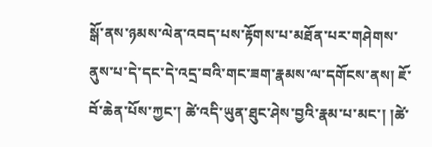སྒོ་ནས་ཉམས་ལེན་འབད་པས་རྟོགས་པ་མཐོན་པར་གཤེགས་ནུས་པ་དེ་དང་དེ་འདྲ་བའི་གང་ཟག་རྣམས་ལ་དགོངས་ནས། ཇོ་བོ་ཆེན་པོས་ཀྱང་། ཚེ་འདི་ཡུན་ཐུང་ཤེས་བྱའི་རྣམ་པ་མང་། །ཚེ་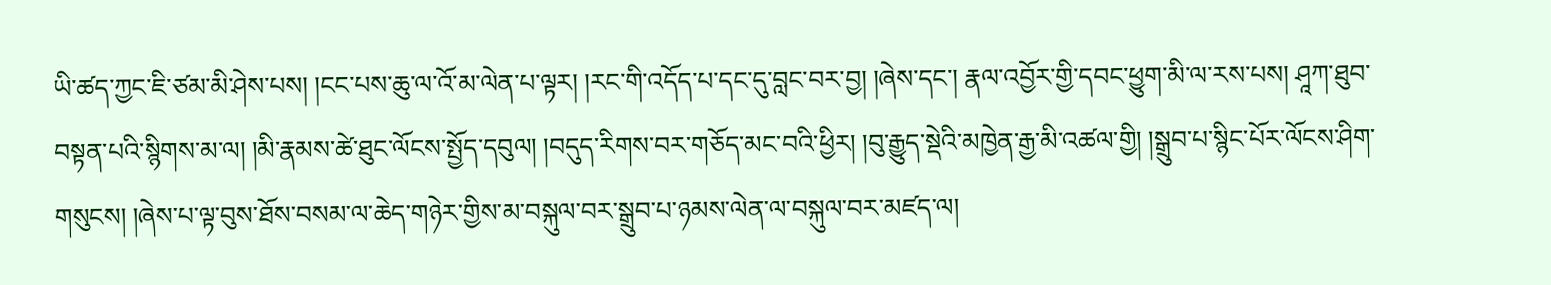ཡི་ཚད་ཀྱང་ཇི་ཙམ་མི་ཤེས་པས། །ངང་པས་ཆུ་ལ་འོ་མ་ལེན་པ་ལྟར། །རང་གི་འདོད་པ་དང་དུ་བླང་བར་བྱ། །ཞེས་དང་། རྣལ་འབྱོར་གྱི་དབང་ཕྱུག་མི་ལ་རས་པས། ཤཱཀ་ཐུབ་བསྟན་པའི་སྙིགས་མ་ལ། །མི་རྣམས་ཚེ་ཐུང་ལོངས་སྤྱོད་དབུལ། །བདུད་རིགས་བར་གཅོད་མང་བའི་ཕྱིར། །བུ་རྒྱུད་སྡེའི་མཁྱེན་རྒྱ་མི་འཚལ་གྱི། །སྒྲུབ་པ་སྙིང་པོར་ལོངས་ཤིག་གསུངས། །ཞེས་པ་ལྟ་བུས་ཐོས་བསམ་ལ་ཆེད་གཉེར་གྱིས་མ་བསྐུལ་བར་སྒྲུབ་པ་ཉམས་ལེན་ལ་བསྐུལ་བར་མཛད་ལ།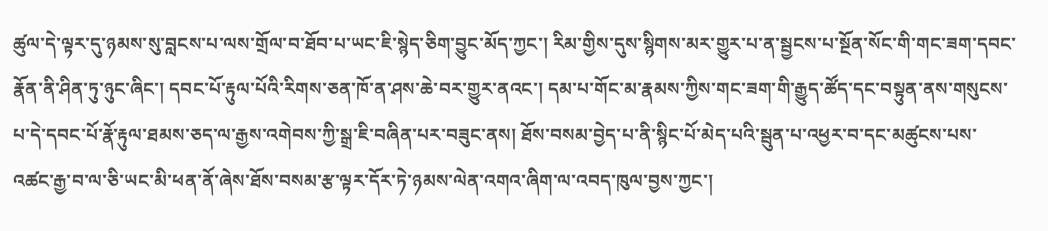ཚུལ་དེ་ལྟར་དུ་ཉམས་སུ་བླངས་པ་ལས་གྲོལ་བ་ཐོབ་པ་ཡང་ཇི་སྙེད་ཅིག་བྱུང་མོད་ཀྱང་། རིམ་གྱིས་དུས་སྙིགས་མར་གྱུར་པ་ན་སྦྱངས་པ་སྔོན་སོང་གི་གང་ཟག་དབང་རྣོན་ནི་ཤིན་ཏུ་ཉུང་ཞིང་། དབང་པོ་རྟུལ་པོའི་རིགས་ཅན་ཁོ་ན་ཤས་ཆེ་བར་གྱུར་ནའང་། དམ་པ་གོང་མ་རྣམས་ཀྱིས་གང་ཟག་གི་རྒྱུད་ཚོད་དང་བསྟུན་ནས་གསུངས་པ་དེ་དབང་པོ་རྣོ་རྟུལ་ཐམས་ཅད་ལ་རྒྱས་འགེབས་ཀྱི་སྒྲ་ཇི་བཞིན་པར་བཟུང་ནས། ཐོས་བསམ་བྱེད་པ་ནི་སྙིང་པོ་མེད་པའི་སྦུན་པ་འཕྱར་བ་དང་མཚུངས་པས་འཚང་རྒྱ་བ་ལ་ཅི་ཡང་མི་ཕན་ནོ་ཞེས་ཐོས་བསམ་རྩ་ལྟར་དོར་ཏེ་ཉམས་ལེན་འགའ་ཞིག་ལ་འབད་ཁུལ་བྱས་ཀྱང་།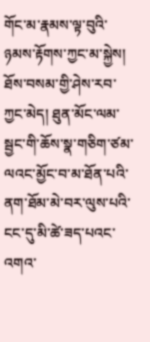གོང་མ་རྣམས་ལྟ་བུའི་ཉམས་རྟོགས་ཀྱང་མ་སྐྱེས། ཐོས་བསམ་གྱི་ཤེས་རབ་ཀྱང་མེད། ཐུན་མོང་ལམ་སྦྱང་གི་ཆོས་སྣ་གཅིག་ཙམ་ལའང་མྱོང་བ་མ་ཐོན་པའི་ནག་ཐོམ་མེ་བར་ལུས་པའི་ངང་དུ་མི་ཚེ་ཟད་པའང་འགའ་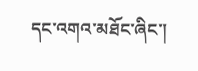དང་འགའ་མཐོང་ཞིང་།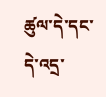ཚུལ་དེ་དང་དེ་འདྲ་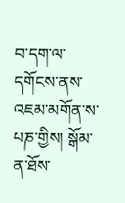བ་དག་ལ་དགོངས་ནས་འཇམ་མགོན་ས་པཎ་གྱིས། སྒོམ་ན་ཐོས་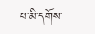པ་མི་དགོས་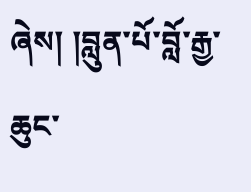ཞེས། །བླུན་པོ་བློ་རྒྱ་ཆུང་